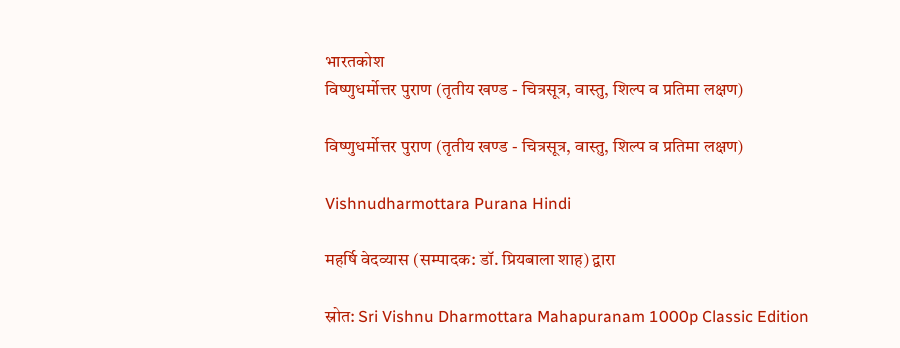भारतकोश
विष्णुधर्मोत्तर पुराण (तृतीय खण्ड - चित्रसूत्र, वास्तु, शिल्प व प्रतिमा लक्षण)

विष्णुधर्मोत्तर पुराण (तृतीय खण्ड - चित्रसूत्र, वास्तु, शिल्प व प्रतिमा लक्षण)

Vishnudharmottara Purana Hindi

महर्षि वेदव्यास (सम्पादक: डॉ. प्रियबाला शाह) द्वारा

स्रोत: Sri Vishnu Dharmottara Mahapuranam 1000p Classic Edition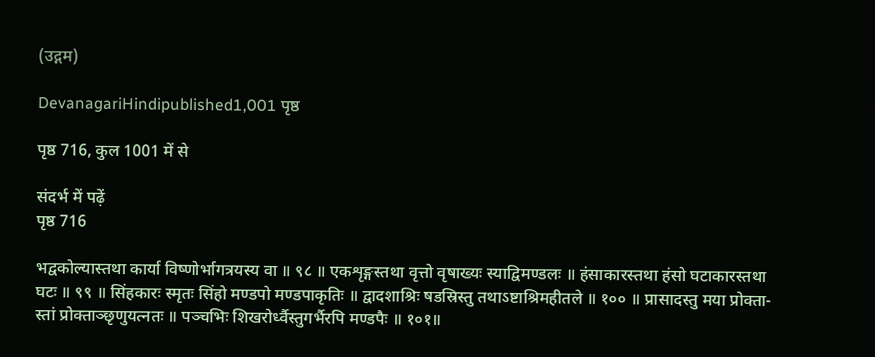(उद्गम)

DevanagariHindipublished1,001 पृष्ठ

पृष्ठ 716, कुल 1001 में से

संदर्भ में पढ़ें
पृष्ठ 716

भद्वकोल्यास्तथा कार्या विष्णोर्भागत्रयस्य वा ॥ ९८ ॥ एकशृङ्गस्तथा वृत्तो वृषाख्यः स्याद्विमण्डलः ॥ हंसाकारस्तथा हंसो घटाकारस्तथा घटः ॥ ९९ ॥ सिंहकारः स्मृतः सिंहो मण्डपो मण्डपाकृतिः ॥ द्वादशाश्रिः षडस्रिस्तु तथाऽष्टाश्रिमहीतले ॥ १०० ॥ प्रासादस्तु मया प्रोक्ता- स्तां प्रोक्ताञ्छृणुयत्नतः ॥ पञ्चभिः शिखरोर्ध्वैस्तुगर्भैरपि मण्डपैः ॥ १०१॥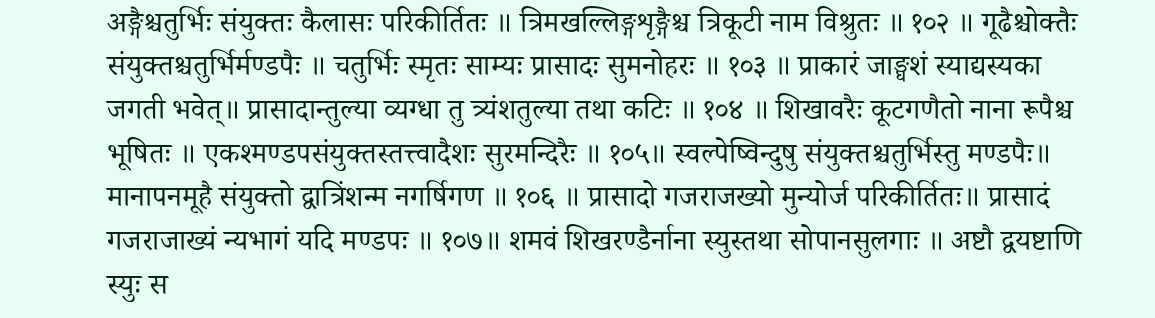अङ्गैश्चतुर्भिः संयुक्तः कैलासः परिकीर्तितः ॥ त्रिमखल्लिङ्गशृङ्गैश्च त्रिकूटी नाम विश्रुतः ॥ १०२ ॥ गूढैश्चोक्तैः संयुक्तश्चतुर्भिर्मण्डपैः ॥ चतुर्भिः स्मृतः साम्यः प्रासादः सुमनोहरः ॥ १०३ ॥ प्राकारं जाङ्घशं स्याद्यस्यका जगती भवेत्॥ प्रासादान्तुल्या व्यग्धा तु त्र्यंशतुल्या तथा कटिः ॥ १०४ ॥ शिखावरैः कूटगणैतो नाना रूपैश्च भूषितः ॥ एकश्मण्डपसंयुक्तस्तत्त्वादैशः सुरमन्दिरैः ॥ १०५॥ स्वल्पेष्विन्दुषु संयुक्तश्चतुर्भिस्तु मण्डपैः॥ मानापनमूहै संयुक्तो द्वात्रिंशन्म नगर्षिगण ॥ १०६ ॥ प्रासादो गजराजख्यो मुन्योर्ज परिकीर्तितः॥ प्रासादं गजराजाख्यं न्यभागं यदि मण्डपः ॥ १०७॥ शमवं शिखरण्डैर्नाना स्युस्तथा सोपानसुलगाः ॥ अष्टौ द्वयष्टाणि स्युः स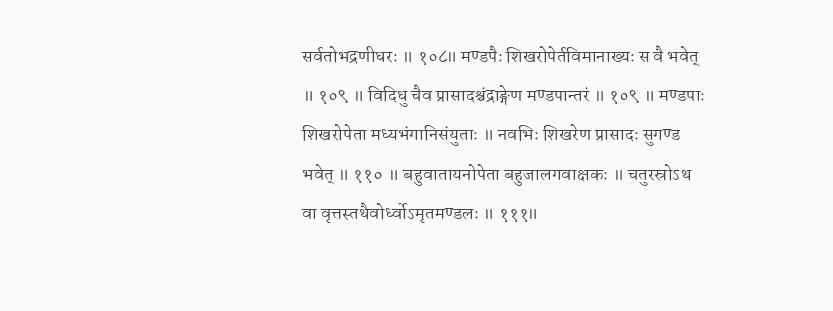सर्वतोभद्रणीधरः ॥ १०८॥ मण्डपैः शिखरोपेर्तविमानाख्यः स वै भवेत् ॥ १०९ ॥ विदिधु चैव प्रासादश्चंद्राङ्गेण मण्डपान्तरं ॥ १०९ ॥ मण्डपाः शिखरोपेता मध्यभंगानिसंयुताः ॥ नवभिः शिखरेण प्रासादः सुगण्ड भवेत् ॥ ११० ॥ बहुवातायनोपेता बहुजालगवाक्षकः ॥ चतुरस्रोऽथ वा वृत्तस्तथैवोर्ध्वोऽमृतमण्डलः ॥ १११॥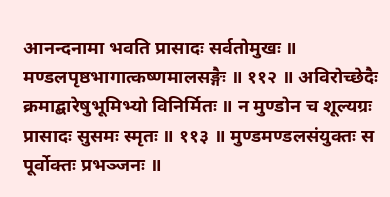आनन्दनामा भवति प्रासादः सर्वतोमुखः ॥ मण्डलपृष्ठभागात्कष्णमालसङ्गैः ॥ ११२ ॥ अविरोच्छेदैः क्रमाद्बारेषुभूमिभ्यो विनिर्मितः ॥ न मुण्डोन च शूल्यग्रः प्रासादः सुसमः स्मृतः ॥ ११३ ॥ मुण्डमण्डलसंयुक्तः स पूर्वोक्तः प्रभञ्जनः ॥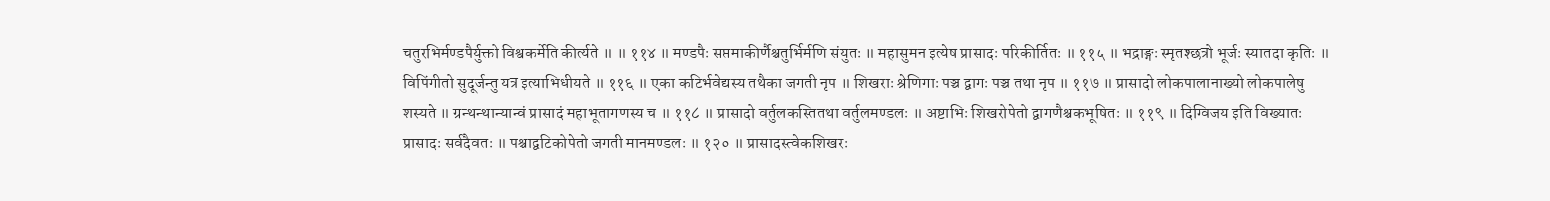चतुरभिर्मण्डपैर्युक्तो विश्वकर्मेति कीर्त्यते ॥ ॥ ११४ ॥ मण्डपैः सप्तमाकीर्णैश्चतुर्भिर्मणि संयुतः ॥ महासुमन इत्येष प्रासादः परिकीर्तितः ॥ ११५ ॥ भद्राङ्गः स्मृतश्छत्रो भूर्जः स्यातदा कृतिः ॥ विपिंगीतो सुदूर्जन्तु यत्र इत्याभिधीयते ॥ ११६ ॥ एका कटिर्भवेद्यस्य तथैका जगती नृप ॥ शिखराः श्रेणिगाः पञ्च द्वागः पञ्च तथा नृप ॥ ११७ ॥ प्रासादो लोकपालानाख्यो लोकपालेषु शस्यते ॥ ग्रन्थन्थान्यान्वं प्रासादं महाभूतागणस्य च ॥ ११८ ॥ प्रासादो वर्तुलकस्तितथा वर्तुलमण्डलः ॥ अष्टाभिः शिखरोपेतो द्वागणैश्चकभूषितः ॥ ११९ ॥ दिग्विजय इति विख्यातः प्रासादः सर्वदैवतः ॥ पश्चाद्वटिकोपेतो जगती मानमण्डलः ॥ १२० ॥ प्रासादस्त्वेकशिखरः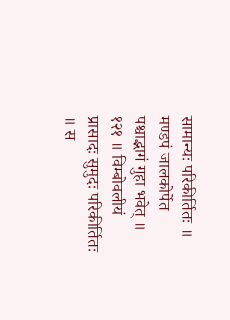सामान्यः परिकीर्तितः ॥ मण्डपं जालकोर्पेत पश्चाद्भागं गुहा भवेत् ॥ १२१ ॥ विम्बोवलीयं प्रासादः सुमुदः परिकीर्तितः ॥ स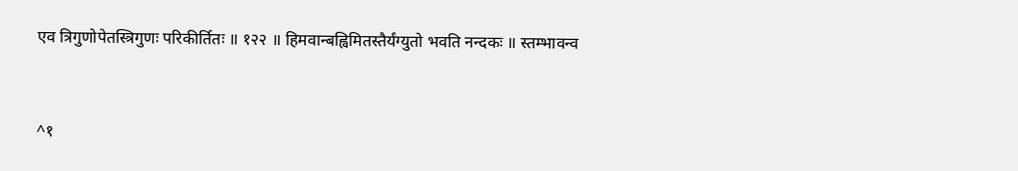एव त्रिगुणोपेतस्त्रिगुणः परिकीर्तितः ॥ १२२ ॥ हिमवान्बह्विमितस्तैर्यंग्युतो भवति नन्दकः ॥ स्तम्भावन्व


^१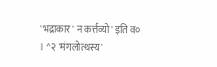'भद्राकार' न कर्त्तव्यो' इति व० । ^२ 'मंगलोत्थस्य'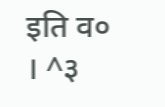इति व० । ^३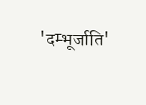'दम्भूर्जाति'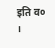इति व० ।